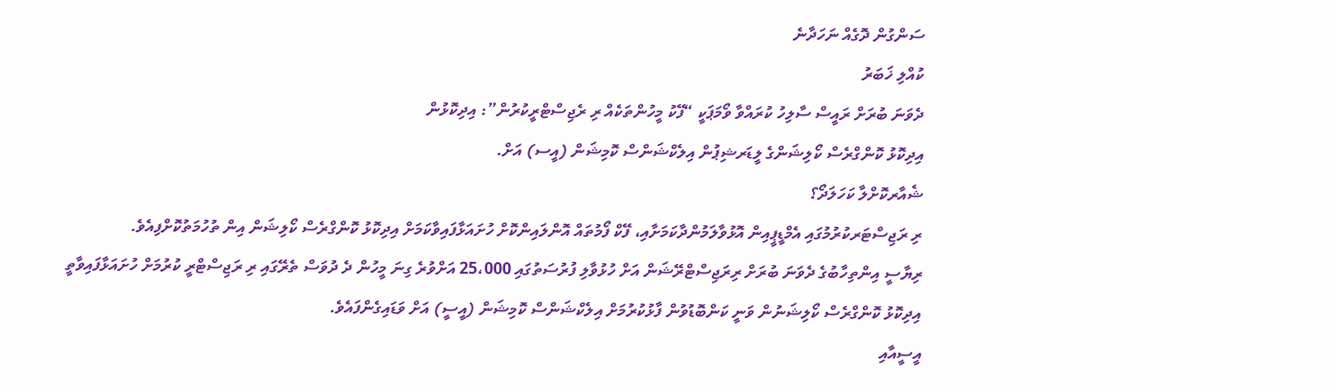ސަންގުން ދޮގެއް ނަހަދާނެ
ކުއްލި ޚަބަރު
ދެވަނަ ބުރަށް ރައީސް ސާލިހު ކުރައްވާ ވޯމަޕަކީ “ފޭކު މީހުންތަކެއް ރި ރެޖިސްޓްރީކުރުން”: އިދިކޮޅުން
އިދިކޮޅު ކޮންގްރެސް ކޯލިޝަންގެ ލީޑަރޝިޕުން އިލެކްޝަންސް ކޮމިޝަން (އީސ) އަށް.
ޝެއާރކޮށްލާ ކަހަލަދޯ؟
ރި ރަޖިސްޓަރކުރުމުގައި އެމްޑީޕީއިން އޮޅުވާލަމުންދާކަމަށާއި، ފޭކް ފޯމުތައް އޮންލައިންކޮށް ހުށައަޅާފައިވާކަމަށް އިދިކޮޅު ކޮންގްރެސް ކޯލިޝަން އިން ތުހުމަތުކޮށްފިއެވެ.
ރިޔާސީ އިންތިހާބުގެ ދެވަނަ ބުރަށް ރިރަޖިސްޓްރޭޝަން އަށް ހުޅުވާލި ފުރުސަތުގައި 25،000 އަށްވުރެ ގިނަ މީހުން ދެ ދުވަސް ތެރޭގައި ރި ރަޖިސްޓްރީ ކުރުމަށް ހުށައަޅާފައިވާތީ އިދިކޮޅު ކޮންގްރެސް ކޯލިޝަނުން ވަނީ ކަންބޮޑުވުން ފާޅުކުރުމަށް އިލެކްޝަންސް ކޮމިޝަން (އީސީ) އަށް ވަޑައިގެންފައެވެ.
އީސީއާއި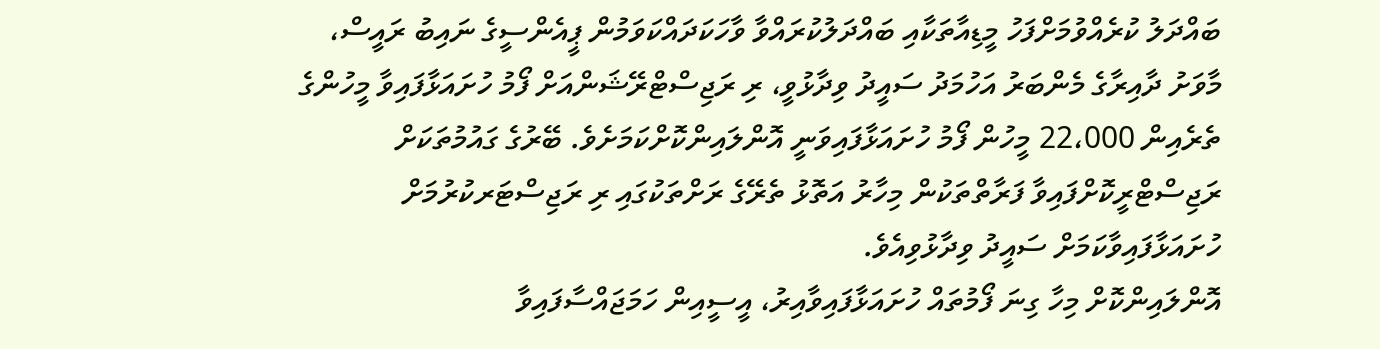ބައްދަލު ކުރެއްވުމަށްފަހު މީޑިއާތަކާއި ބައްދަލުކުރައްވާ ވާހަކަދައްކަވަމުން ޕީއެންސީގެ ނައިބު ރައީސް، މާވަށު ދާއިރާގެ މެންބަރު އަހުމަދު ސައީދު ވިދާޅުވީ، ރި ރަޖިސްޓްރޭޝަންއަށް ފޯމު ހުށައަޅާފައިވާ މީހުންގެ ތެރެއިން 22،000 މީހުން ފޯމު ހުށައަޅާފައިވަނީ އޮންލައިންކޮށްކަމަށެވެ. ބޭރުގެ ގައުމުތަކަށް ރަޖިސްޓްރީކޮށްފައިވާ ފަރާތްތަކުން މިހާރު އަތޮޅު ތެރޭގެ ރަށްތަކުގައި ރި ރަޖިސްޓަރކުރުމަށް ހުށައަޅާފައިވާކަމަށް ސައީދު ވިދާޅުވިއެވެ.
އޮންލައިންކޮށް މިހާ ގިނަ ފޯމުތައް ހުށައަޅާފައިވާއިރު، އީސީއިން ހަމަޖައްސާފައިވާ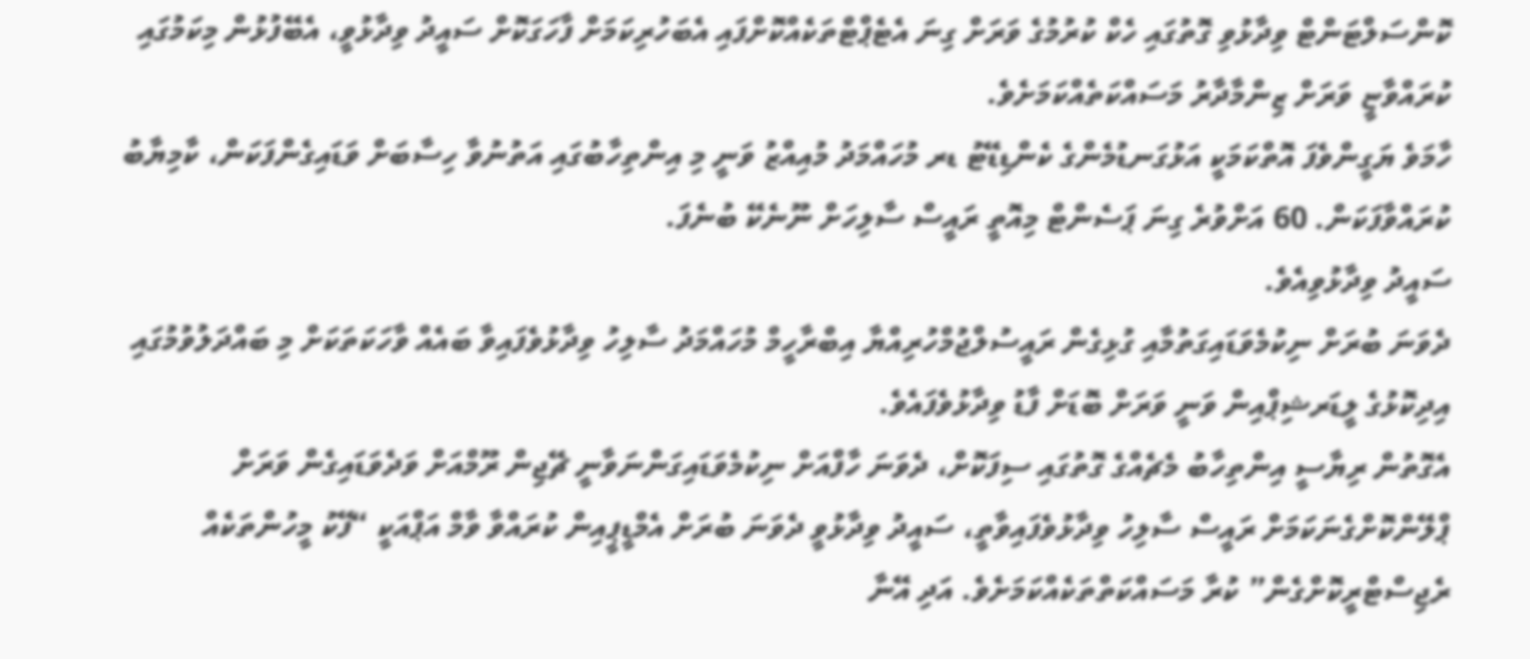ކޮންސަލްޓަންޓް ވިދާޅުވި ގޮތުގައި ހެކް ކުރުމުގެ ވަރަށް ގިނަ އެޓެޕްޓްތަކެއްކޮށްފައި އެބަހުރިކަމަށް ފާހަގަކޮށް ސައީދު ވިދާޅުވީ، އެބޭފުޅުން މިކަމުގައި ކުރައްވާޏީ ވަރަށް ޒިންމާދާރު މަސައްކަތެއްކަމަށެވެ.
ހާމަވެ ޔަގީންވެފަ އޮތްކަމަކީ އަޅުގަނޑުމެންގެ ކެންޑިޑޭޓު ޑރ މުހައްމަދު މުއިއްޒު ވަނީ މި އިންތިހާބުގައި އަތުނުވާ ހިސާބަށް ވަޑައިގެންފަކަން، ކާމިޔާބު ކުރައްވާފަކަން. 60 އަށްވުރެ ގިނަ ޕަސެންޓް މިއޮތީ ރައީސް ސާލިހަށް ނޫނެކޭ ބުނެފަ.
ސައީދު ވިދާޅުވިއެވެ.
ދެވަނަ ބުރަށް ނިކުމެވަޑައިގަތުމާއި ގުޅިގެން ރައީސުލްޖުމްހުރިއްޔާ އިބްރާހީމް މުހައްމަދު ސާލިހު ވިދާޅުވެފައިވާ ބައެއް ވާހަކަތަކަށް މި ބައްދަލުވުމުގައި އިދިކޮޅުގެ ލީޑަރޝިޕްއިން ވަނީ ވަރަށް ބޮޑަށް ފާޑު ވިދާޅުވެފައެވެ.
އެގޮތުން ރިޔާސީ އިންތިހާބު މެޗެއްގެ ގޮތުގައި ސިފަކޮށް، ދެވަނަ ހާފްއަށް ނިކުމެވަޑައިގަންނަވާނީ ޗޭޖިން ރޫމްއަށް ވަދެވަޑައިގެން ވަރަށް ޕްލޭންކޮށްގެނަކަމަށް ރައީސް ސާލިހު ވިދާޅުވެފައިވާތީ، ސައީދު ވިދާޅުވީ ދެވަނަ ބުރަށް އެމްޑީޕީއިން ކުރައްވާ ވާމް އަޕްއަކީ “ފޭކު މީހުންތަކެއް ރެޖިސްޓްރީކޮށްގެން” ކުރާ މަސައްކަތްތަކެއްކަމަށެވެ. އަދި އޭނާ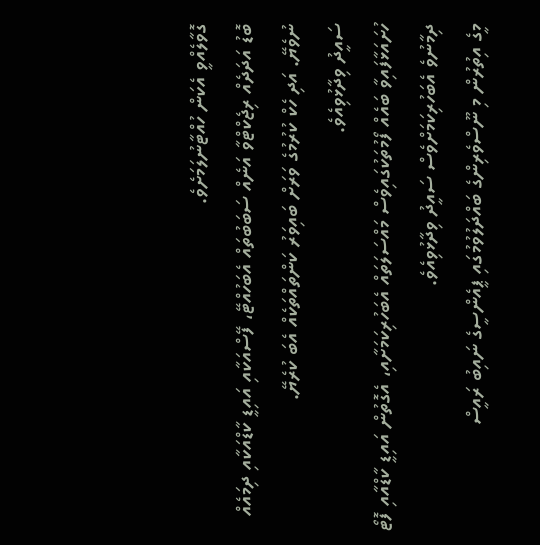ގޮވާލެއްވީ އެކަން ހުއްޓާނުލަމަށެވެ.
ބޮޑު އަދަދެއް ރިޖެކްޓްވާ އަނެއް ސަބަބުތައް އެބަހުއްޓޭ، ފޭސްއަކާއި އައިޑީ ކާޑްއަކާއި ދިމައެއް ނުވެޔޭ. އަދި ހެކް ކުރުމުގެ ވަރަށް ބައިވަރު ކަންތައްތަކެއް އެބަ ކުރެޔޭ.
ސައީދު ވިދާޅުވިއެވެ.
ހުށައަޅާފައިވާ ބައެއް ފޯމުތަކުގައިވެސް މައްސަލަތައް އެބަހުރިކަމަށާއި، އެގޮތުން އައިޑީ ކާޑްއާއި ފޮޓޯ ދިމާނުވެ އެބަހުރިކަމަށްވެސް ސައީދު ވިދާޅުވިއެވެ.
މީގެ އިތުރުން މި ނޫސްވެރިންގެ ބައްދަލުވުމުގައި ޕީއެންސީގެ ނައިބު ރައީސް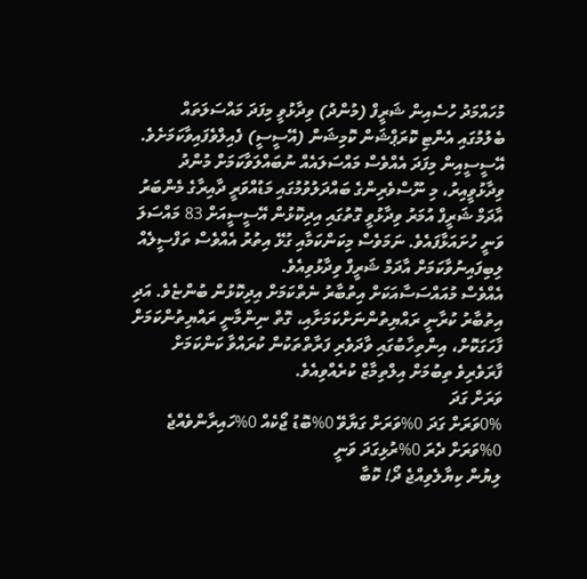މުހައްމަދު ހުސެއިން ޝަރީފް (މުންދު) ވިދާޅުވީ މިފަދަ މައްސަލަތައް ބެލުމުގައި އެންޓި ކޮރަޕްޝަން ކޮމިޝަން (އޭސީސީ) ފެއިލްވެފައިވާކަމަށެވެ. އޭސީސީއިން މިފަދަ އެއްވެސް މައްސަލައެއް ނުބައްލަވާކަމަށް މުންދު ވިދާޅުވީއިރު، މި ނޫސްވެރިންގެ ބައްދަލުވުމުގައި މަޑުއްވަރީ ދާއިރާގެ މެންބަރު އާދަމް ޝަރީފް އުމަރު ވިދާޅުވީ ގޮތުގައި އިދިކޮޅުން އޭސީސީއަށް 83 މައްސަލަ ވަނީ ހުށައަޅާފައެވެ. ނަމަވެސް މިކަންކަމާއި ގުޅޭ އިތުރު އެއްވެސް ތަފްސީލެއް ލިބިފައިނުވާކަމަށް އާދަމް ޝަރީފް ވިދާޅުވިއެވެ.
އެއްވެސް މުއައްސަސާއަކަށް އިތުބާރު ނެތްކަމަށް އިދިކޮޅުން ބުންޏެވެ. އަދި އިތުބާރު ކުރާނީ ރައްޔިތުންނަށްކަމަށާއި، ގޮތް ނިންމާނީ ރައްޔިތުންކަމަށް ފާހަގަކޮށް، އިންތިހާބުގައި ވާދަވެރި ފަރާތްތަކުން ކުރައްވާ ކަންކަމަށް ފާރަވެރިވެ ތިބުމަށް އިލްތިމާޒް ކުރެއްވިއެވެ.
ވަރަށް ގަދަ
0%ވަރަށް ގަދަ 0%ވަރަށް ގަޔާވޭ 0%ބޮޑު ޖޯކެއް 0%ހައިރާންވެއްޖެ 0%ވަރަށް ދެރަ 0%ރުޅިގަދަ ވަނީ
ލިޔުން ކިޔާލެވިއްޖެ ދޯ! ކޮބާ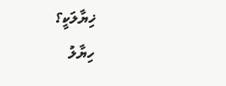ޚިޔާލަކީ؟
ހިޔާލު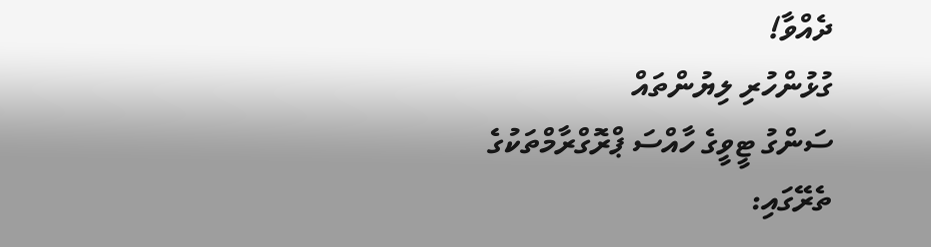ދެއްވާ!
ގުޅުންހުރި ލިޔުންތައް
ސަންގު ޓީވީގެ ހާއްސަ ޕްރޮގްރާމްތަކުގެ ތެރޭގައި: